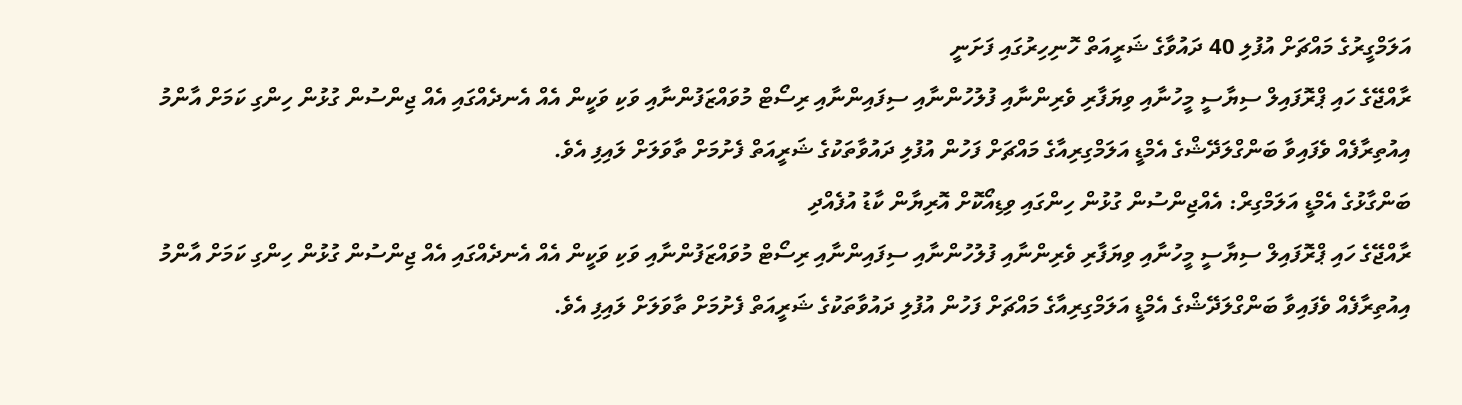އަލަމްގީރުގެ މައްޗަށް އުފުލި 40 ދައުވާގެ ޝަރީއަތް ހޮނިހިރުގައި ފަށަނީ
ރާއްޖޭގެ ހައި ޕްރޮފައިލް ސިޔާސީ މީހުނާއި ވިޔަފާރި ވެރިންނާއި ފުލުހުންނާއި ސިފައިންނާއި ރިސޯޓް މުވައްޒަފުންނާއި ވަކި ވަކީން އެއް އެނދެއްގައި އެއް ޖިންސުން ގުޅުން ހިންގި ކަމަށް އާންމު އިއުތިރާފެއް ވެފައިވާ ބަންގްލަދޭޝްގެ އެމްޑީ އަލަމްގިރިއާގެ މައްޗަށް ފަހުން އުފުލި ދައުވާތަކުގެ ޝަރީއަތް ފެށުމަށް ތާވަލަށް ލައިފި އެވެ.
ބަންގާޅުގެ އެމްޑީ އަލަމްގިރް: އެއްޖިންސުން ގުޅުން ހިންގައި ވިޑިއޯކޮށް އޮރިޔާން ކާޑު އުފެއްދި
ރާއްޖޭގެ ހައި ޕްރޮފައިލް ސިޔާސީ މީހުނާއި ވިޔަފާރި ވެރިންނާއި ފުލުހުންނާއި ސިފައިންނާއި ރިސޯޓް މުވައްޒަފުންނާއި ވަކި ވަކީން އެއް އެނދެއްގައި އެއް ޖިންސުން ގުޅުން ހިންގި ކަމަށް އާންމު އިއުތިރާފެއް ވެފައިވާ ބަންގްލަދޭޝްގެ އެމްޑީ އަލަމްގިރިއާގެ މައްޗަށް ފަހުން އުފުލި ދައުވާތަކުގެ ޝަރީއަތް ފެށުމަށް ތާވަލަށް ލައިފި އެވެ.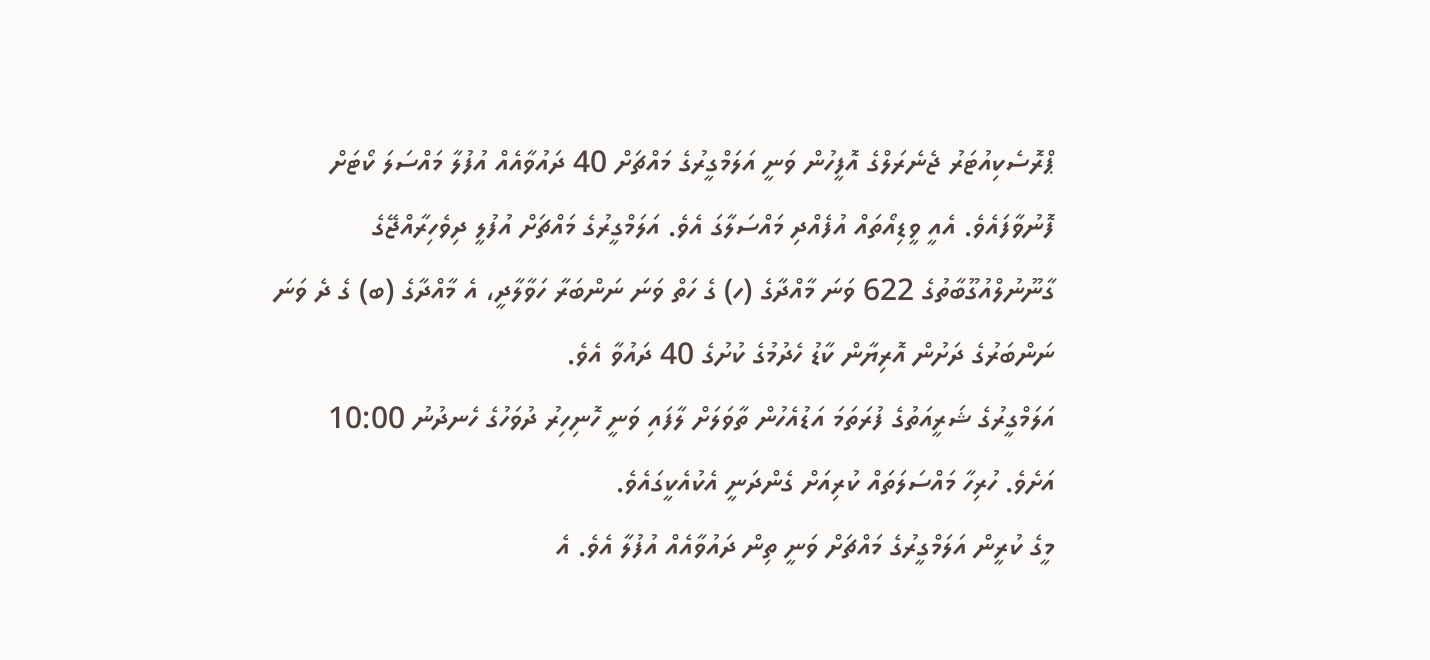ޕްރޮސެކިއުޓަރު ޖެނެރަލްގެ އޮފީހުން ވަނީ އަލަމްގީރުގެ މައްޗަށް 40 ދައުވާއެއް އުފުލާ މައްސަލަ ކޯޓަށް ފޮނުވާފައެވެ. އެއީ ވީޑިއޯތައް އުފެއްދި މައްސަލާގަ އެވެ. އަލަމްގީރުގެ މައްޗަށް އުފުލީ ދިވެހިރާއްޖޭގެ ގާނޫނުލްއުގޫބާތުގެ 622 ވަނަ މާއްދާގެ (ހ) ގެ ހަތް ވަނަ ނަންބަރާ ހަވާލާދީ، އެ މާއްދާގެ (ބ) ގެ ދެ ވަނަ ނަންބަރުގެ ދަށުން އޮރިޔާން ކާޑު ހެދުމުގެ ކުށުގެ 40 ދައުވާ އެވެ.
އަލަމްގީރުގެ ޝަރީއަތުގެ ފުރަތަމަ އަޑުއެހުން ތާވަލަށް ލާފައި ވަނީ ހޮނިހިރު ދުވަހުގެ ހެނދުނު 10:00 އަށެވެ. ހުރިހާ މައްސަލަތައް ކުރިއަށް ގެންދަނީ އެކުއެކީގައެވެ.
މީގެ ކުރީން އަލަމްގީރުގެ މައްޗަށް ވަނީ ތިން ދައުވާއެއް އުފުލާ އެވެ. އެ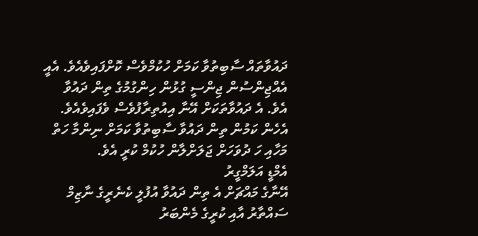ދައުވާތައް ސާބިތުވާ ކަމަށް ހުކުމްވެސް ކޮށްފައިވެއެވެ. އެއީ އެއްޖިންސުން ޖިންސީ ގުޅުން ހިންގުމުގެ ތިން ދައުވާ އެވެ. އެ ދައުވާތަކަށް އޭނާ އިއުތިރާފުވެސް ވެފައިވެއެވެ. އެހެން ކަމުން ތިން ދައުވާ ސާބިތުވާ ކަމަށް ނިންމާ ހަތް މަހާއި ހަ ދުވަހަށް ޖަލަށްލާން ހުކުމް ކުރީ އެވެ.
އެމްޑީ އަލަމްގީރު
އޭނާގެ މައްޗަށް އެ ތިން ދައުވާ އުފުލީ ކެނެރީގެ ނާޒިމް ސައްތާރު އާއި ކުރީގެ މެންބަރު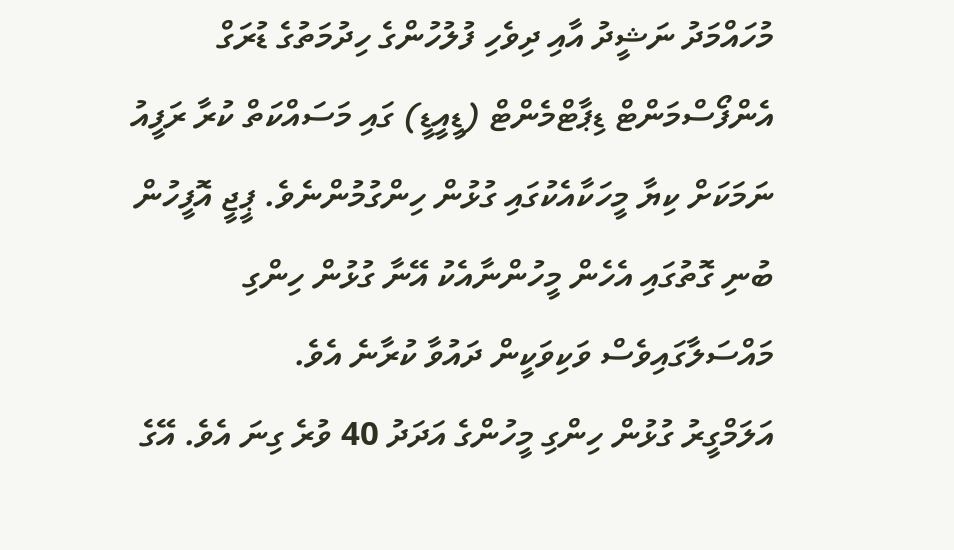މުހައްމަދު ނަޝީދު އާއި ދިވެހި ފުލުހުންގެ ހިދުމަތުގެ ޑުރަގް އެންފޯސްމަންޓް ޑިޕާޓްމެންޓް (ޑީއީޑީ) ގައި މަސައްކަތް ކުރާ ރަފީއު ނަމަކަށް ކިޔާ މީހަކާއެކުގައި ގުޅުން ހިންގުމުންނެވެ. ޕީޖީ އޮފީހުން ބުނި ގޮތުގައި އެހެން މީހުންނާއެކު އޭނާ ގުޅުން ހިންގި މައްސަލާގައިވެސް ވަކިވަކީން ދައުވާ ކުރާނެ އެވެ.
އަލަމްގީރު ގުޅުން ހިންގި މީހުންގެ އަދަދު 40 ވުރެ ގިނަ އެވެ. އޭގެ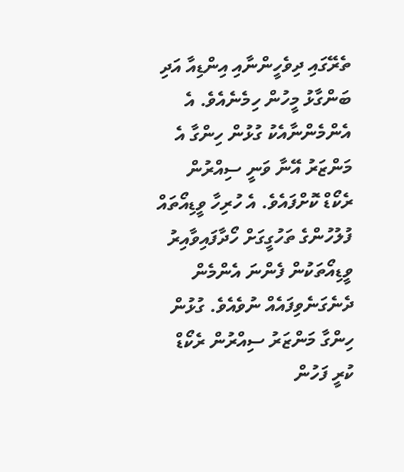ތެރޭގައި ދިވެހީންނާއި އިންޑިއާ އަދި ބަންގާޅު މީހުން ހިމެނެއެވެ. އެ އެންމެންނާއެކު ގުޅުން ހިންގާ އެ މަންޒަރު އޭނާ ވަނީ ސިއްރުން ރެކޯޑް ކޮށްފައެވެ. އެ ހުރިހާ ވީޑިއޯތައް ފުލުހުންގެ ތަހުގީގަށް ހޯދާފައިވާއިރު ވީޑިއޯތަކުން ފެންނަ އެންމެން ދެނެގަނެވިފައެއް ނުވެއެވެ. ގުޅުން ހިންގާ މަންޒަރު ސިއްރުން ރެކޯޑް ކުރީ ފަހުން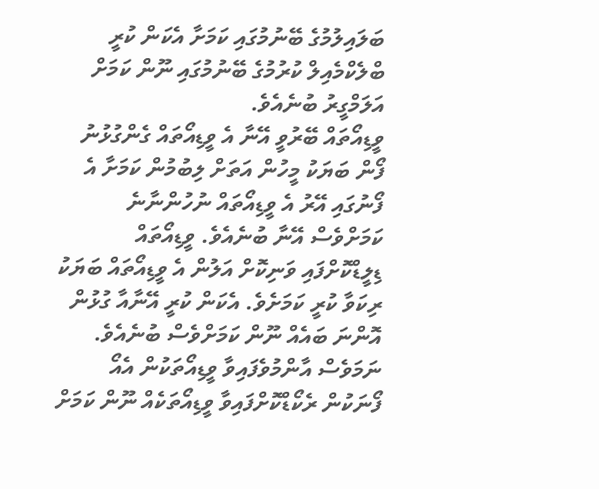ބަލައިލުމުގެ ބޭނުމުގައި ކަމަށާ އެކަން ކުރީ ބްލެކްމެއިލް ކުރުމުގެ ބޭނުމުގައި ނޫން ކަމަށް އަލަމްގީރު ބުނެއެވެ.
ވީޑިއޯތައް ބޭރުވީ އޭނާ އެ ވީޑިއޯތައް ގެންގުޅުނު ފޯން ބަޔަކު މީހުން އަތަށް ލިބުމުން ކަމަށާ އެ ފޯނުގައި އޭރު އެ ވީޑިއޯތައް ނުހުންނާނެ ކަމަށްވެސް އޭނާ ބުނެއެވެ. ވީޑިއޯތައް ޑިލީޑްކޮށްފައި ވަނިކޮށް އަލުން އެ ވީޑިއޯތައް ބަޔަކު ރިކަވާ ކުރީ ކަމަށެވެ. އެކަން ކުރީ އޭނާއާ ގުޅުން އޮންނަ ބައެއް ނޫން ކަމަށްވެސް ބުނެއެވެ. ނަމަވެސް އާންމުވެފައިވާ ވީޑިއޯތަކުން އެއޯ ފޯނަކުން ރެކޯޑްކޮށްފައިވާ ވީޑިއޯތަކެއް ނޫން ކަމަށް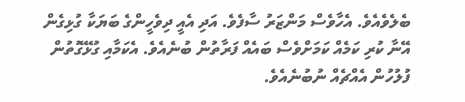ބެލެވެއެވެ. އެހާވެސް މަންޒަރު ސާފެވެ. އަދި އެއީ ދިވެހީންގެ ބަޔަކާ ގުޅިގެން އޭނާ ކުރި ކަމެއް ކަމަށްވެސް ބައެއް ފަރާތުން ބުނެއެވެ. އެކަމާއި ގުޅޭގޮތުން ފުލުހުން އެއްޗެއް ނުބުނެއެވެ.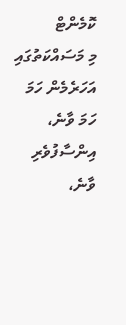ކޮމެންޓް
މި މަސައްކަތުގައި އަހަރެމެން ހަމަ ހަމަ ވާނެ، އިންސާފުވެރި ވާނެ،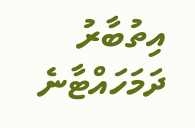އިތުބާރު ދަމަހައްޓާނެ